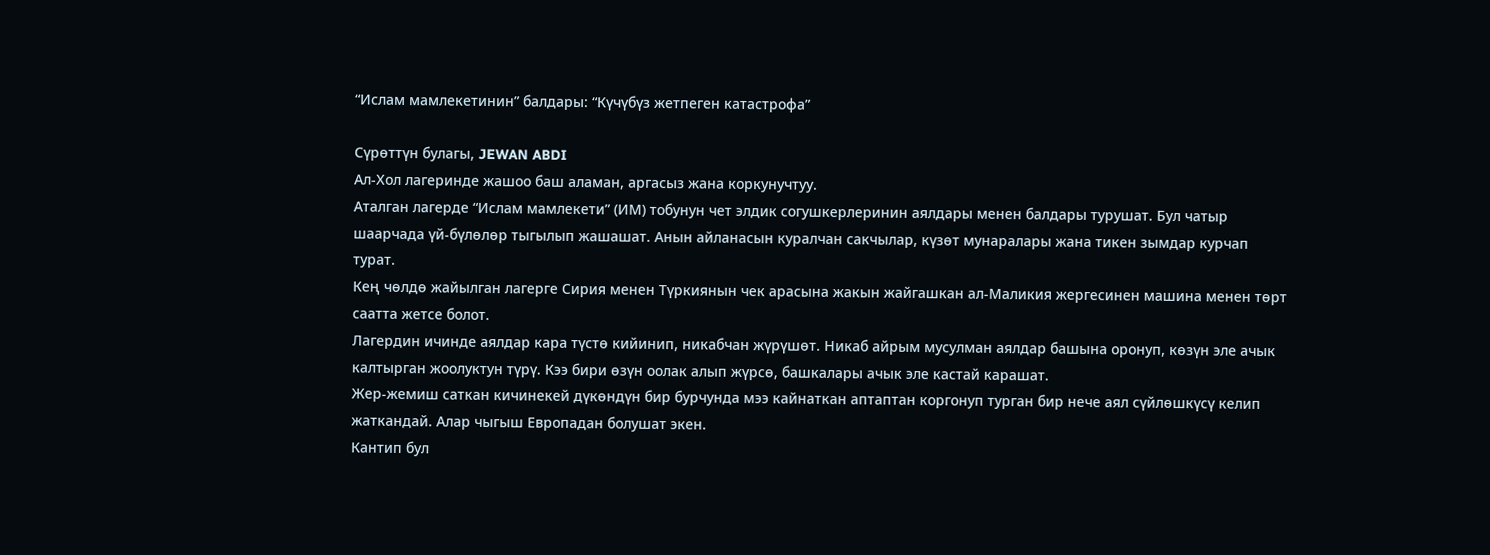“Ислам мамлекетинин” балдары: “Күчүбүз жетпеген катастрофа”

Сүрөттүн булагы, JEWAN ABDI
Ал-Хол лагеринде жашоо баш аламан, аргасыз жана коркунучтуу.
Аталган лагерде “Ислам мамлекети” (ИМ) тобунун чет элдик согушкерлеринин аялдары менен балдары турушат. Бул чатыр шаарчада үй-бүлөлөр тыгылып жашашат. Анын айланасын куралчан сакчылар, күзөт мунаралары жана тикен зымдар курчап турат.
Кең чөлдө жайылган лагерге Сирия менен Түркиянын чек арасына жакын жайгашкан ал-Маликия жергесинен машина менен төрт саатта жетсе болот.
Лагердин ичинде аялдар кара түстө кийинип, никабчан жүрүшөт. Никаб айрым мусулман аялдар башына оронуп, көзүн эле ачык калтырган жоолуктун түрү. Кээ бири өзүн оолак алып жүрсө, башкалары ачык эле кастай карашат.
Жер-жемиш саткан кичинекей дүкөндүн бир бурчунда мээ кайнаткан аптаптан коргонуп турган бир нече аял сүйлөшкүсү келип жаткандай. Алар чыгыш Европадан болушат экен.
Кантип бул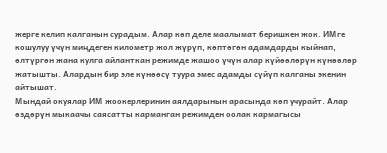жерге келип калганын сурадым. Алар көп деле маалымат беришкен жок. ИМге кошулуу үчүн миңдеген километр жол жүрүп, көптөгөн адамдарды кыйнап, өлтүргөн жана кулга айланткан режимде жашоо үчүн алар күйөөлөрүн күнөөлөр жатышты. Алардын бир эле күнөөсү туура эмес адамды сүйүп калганы экенин айтышат.
Мындай окуялар ИМ жоокерлеринин аялдарынын арасында көп учурайт. Алар өздөрүн мыкаачы саясатты карманган режимден оолак кармагысы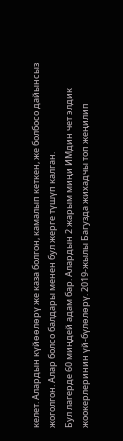келет. Алардын күйөөлөрү же каза болгон, камалып кеткен, же болбосо дайынсыз жоголгон. Алар болсо балдары менен бул жерге түшүп калган.
Бул лагерде 60 миңдей адам бар. Алардын 2 жарым миңи ИМдин чет элдик жоокерлеринин үй-бүлөлөрү. 2019-жылы Багузда жихадчы топ жеңилип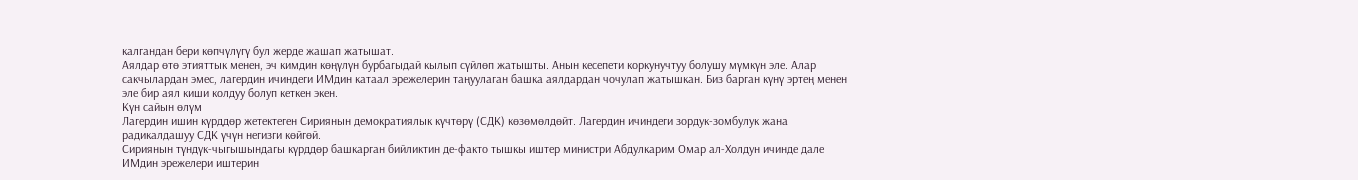калгандан бери көпчүлүгү бул жерде жашап жатышат.
Аялдар өтө этияттык менен, эч кимдин көңүлүн бурбагыдай кылып сүйлөп жатышты. Анын кесепети коркунучтуу болушу мүмкүн эле. Алар сакчылардан эмес, лагердин ичиндеги ИМдин катаал эрежелерин таңуулаган башка аялдардан чочулап жатышкан. Биз барган күнү эртең менен эле бир аял киши колдуу болуп кеткен экен.
Күн сайын өлүм
Лагердин ишин күрддөр жетектеген Сириянын демократиялык күчтөрү (СДК) көзөмөлдөйт. Лагердин ичиндеги зордук-зомбулук жана радикалдашуу СДК үчүн негизги көйгөй.
Сириянын түндүк-чыгышындагы күрддөр башкарган бийликтин де-факто тышкы иштер министри Абдулкарим Омар ал-Холдун ичинде дале ИМдин эрежелери иштерин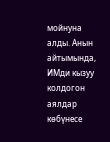мойнуна алды. Анын айтымында, ИМди кызуу колдогон аялдар көбүнесе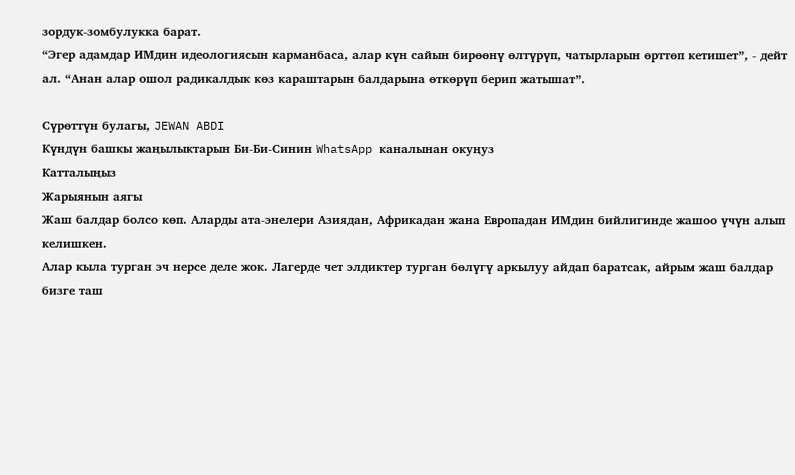зордук-зомбулукка барат.
“Эгер адамдар ИМдин идеологиясын карманбаса, алар күн сайын бирөөнү өлтүрүп, чатырларын өрттөп кетишет”, - дейт ал. “Анан алар ошол радикалдык көз караштарын балдарына өткөрүп берип жатышат”.

Сүрөттүн булагы, JEWAN ABDI
Күндүн башкы жаңылыктарын Би-Би-Синин WhatsApp каналынан окуңуз
Катталыңыз
Жарыянын аягы
Жаш балдар болсо көп. Аларды ата-энелери Азиядан, Африкадан жана Европадан ИМдин бийлигинде жашоо үчүн алып келишкен.
Алар кыла турган эч нерсе деле жок. Лагерде чет элдиктер турган бөлүгү аркылуу айдап баратсак, айрым жаш балдар бизге таш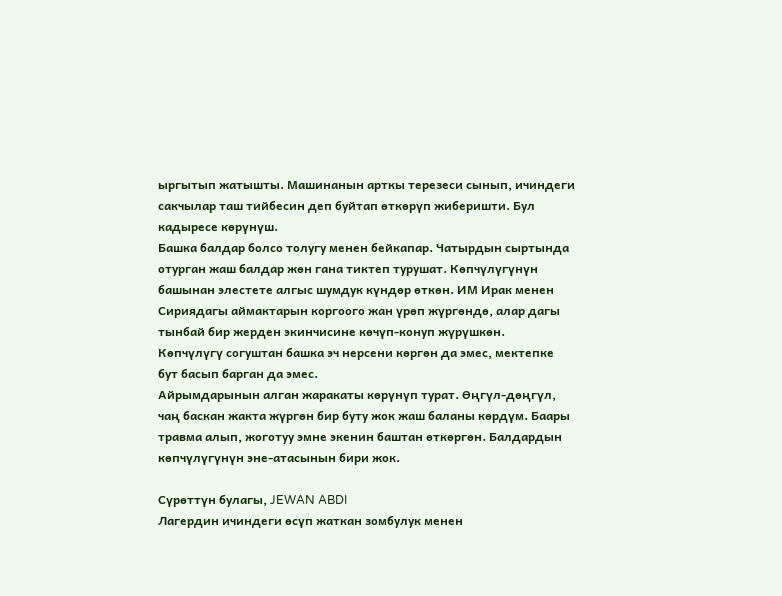ыргытып жатышты. Машинанын арткы терезеси сынып, ичиндеги сакчылар таш тийбесин деп буйтап өткөрүп жиберишти. Бул кадыресе көрүнүш.
Башка балдар болсо толугу менен бейкапар. Чатырдын сыртында отурган жаш балдар жөн гана тиктеп турушат. Көпчүлүгүнүн башынан элестете алгыс шумдук күндөр өткөн. ИМ Ирак менен Сириядагы аймактарын коргоого жан үрөп жүргөндө, алар дагы тынбай бир жерден экинчисине көчүп-конуп жүрүшкөн.
Көпчүлүгү согуштан башка эч нерсени көргөн да эмес, мектепке бут басып барган да эмес.
Айрымдарынын алган жаракаты көрүнүп турат. Өңгүл-дөңгүл, чаң баскан жакта жүргөн бир буту жок жаш баланы көрдүм. Баары травма алып, жоготуу эмне экенин баштан өткөргөн. Балдардын көпчүлүгүнүн эне-атасынын бири жок.

Сүрөттүн булагы, JEWAN ABDI
Лагердин ичиндеги өсүп жаткан зомбулук менен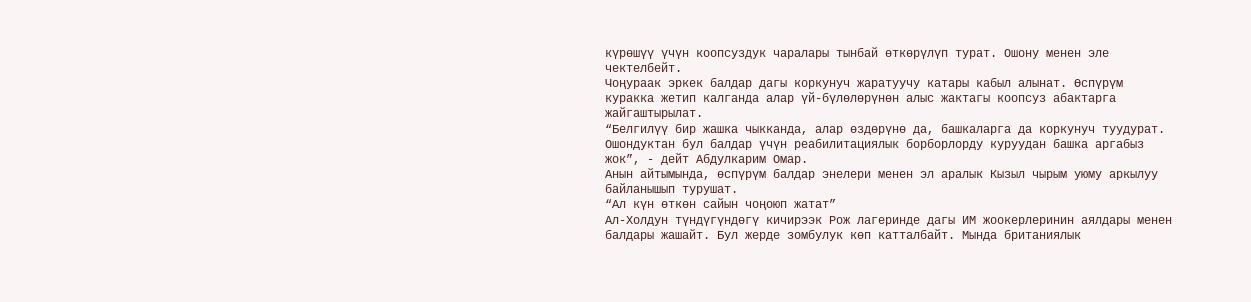күрөшүү үчүн коопсуздук чаралары тынбай өткөрүлүп турат. Ошону менен эле чектелбейт.
Чоңураак эркек балдар дагы коркунуч жаратуучу катары кабыл алынат. Өспүрүм куракка жетип калганда алар үй-бүлөлөрүнөн алыс жактагы коопсуз абактарга жайгаштырылат.
“Белгилүү бир жашка чыкканда, алар өздөрүнө да, башкаларга да коркунуч туудурат. Ошондуктан бул балдар үчүн реабилитациялык борборлорду куруудан башка аргабыз жок”, - дейт Абдулкарим Омар.
Анын айтымында, өспүрүм балдар энелери менен эл аралык Кызыл чырым уюму аркылуу байланышып турушат.
“Ал күн өткөн сайын чоңоюп жатат”
Ал-Холдун түндүгүндөгү кичирээк Рож лагеринде дагы ИМ жоокерлеринин аялдары менен балдары жашайт. Бул жерде зомбулук көп катталбайт. Мында британиялык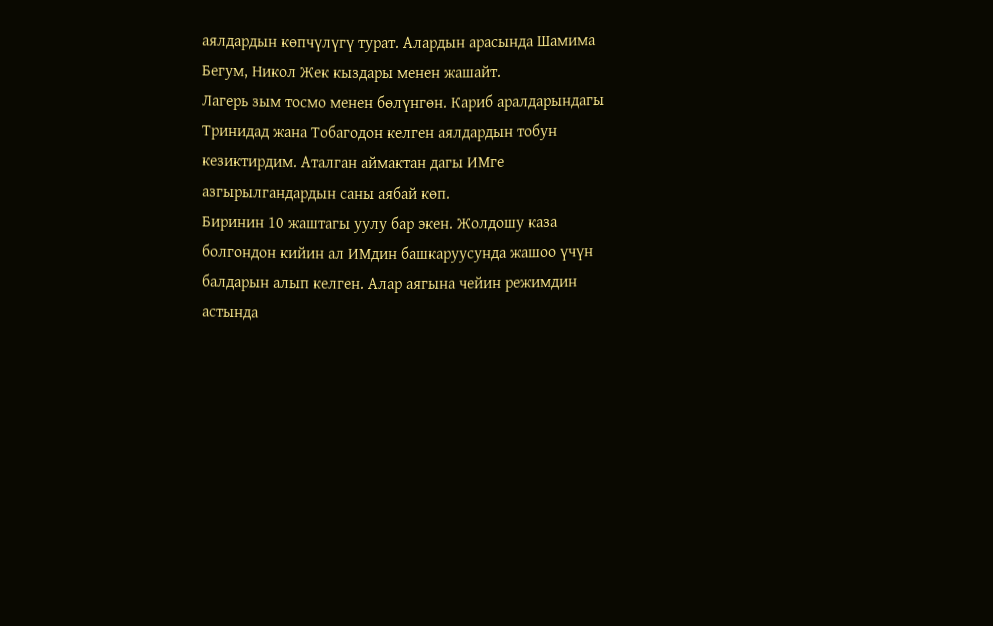аялдардын көпчүлүгү турат. Алардын арасында Шамима Бегум, Никол Жек кыздары менен жашайт.
Лагерь зым тосмо менен бөлүнгөн. Кариб аралдарындагы Тринидад жана Тобагодон келген аялдардын тобун кезиктирдим. Аталган аймактан дагы ИМге азгырылгандардын саны аябай көп.
Биринин 10 жаштагы уулу бар экен. Жолдошу каза болгондон кийин ал ИМдин башкаруусунда жашоо үчүн балдарын алып келген. Алар аягына чейин режимдин астында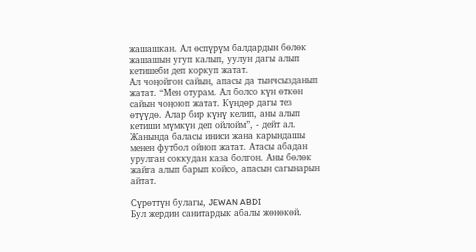жашашкан. Ал өспүрүм балдардын бөлөк жашашын угуп калып, уулун дагы алып кетишеби деп коркуп жатат.
Ал чоңойгон сайын, апасы да тынчсызданып жатат. “Мен отурам. Ал болсо күн өткөн сайын чоңоюп жатат. Күндөр дагы тез өтүүдө. Алар бир күнү келип, аны алып кетиши мүмкүн деп ойлойм”, - дейт ал.
Жанында баласы иниси жана карындашы менен футбол ойноп жатат. Атасы абадан урулган соккудан каза болгон. Аны бөлөк жайга алып барып койсо, апасын сагынарын айтат.

Сүрөттүн булагы, JEWAN ABDI
Бул жердин санитардык абалы жөнөкөй.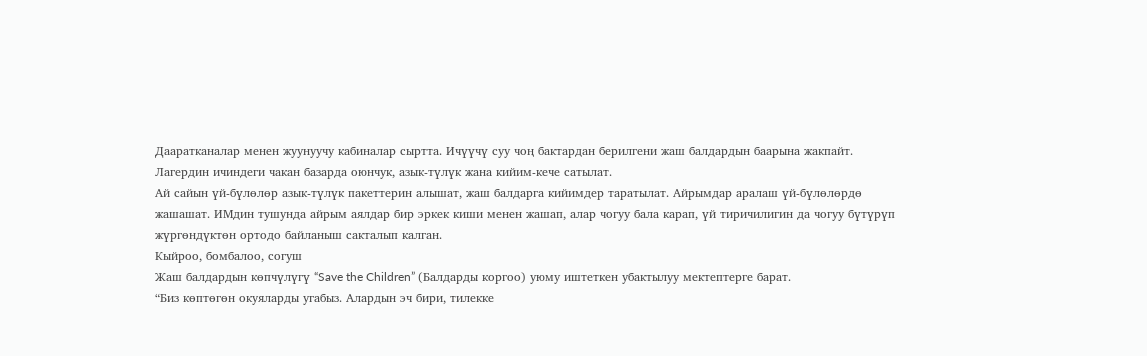Дааратканалар менен жуунуучу кабиналар сыртта. Ичүүчү суу чоң бактардан берилгени жаш балдардын баарына жакпайт.
Лагердин ичиндеги чакан базарда оюнчук, азык-түлүк жана кийим-кече сатылат.
Ай сайын үй-бүлөлөр азык-түлүк пакеттерин алышат, жаш балдарга кийимдер таратылат. Айрымдар аралаш үй-бүлөлөрдө жашашат. ИМдин тушунда айрым аялдар бир эркек киши менен жашап, алар чогуу бала карап, үй тиричилигин да чогуу бүтүрүп жүргөндүктөн ортодо байланыш сакталып калган.
Кыйроо, бомбалоо, согуш
Жаш балдардын көпчүлүгү “Save the Children” (Балдарды коргоо) уюму иштеткен убактылуу мектептерге барат.
“Биз көптөгөн окуяларды угабыз. Алардын эч бири, тилекке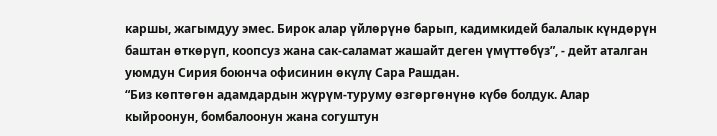каршы, жагымдуу эмес. Бирок алар үйлөрүнө барып, кадимкидей балалык күндөрүн баштан өткөрүп, коопсуз жана сак-саламат жашайт деген үмүттөбүз”, - дейт аталган уюмдун Сирия боюнча офисинин өкүлү Сара Рашдан.
“Биз көптөгөн адамдардын жүрүм-туруму өзгөргөнүнө күбө болдук. Алар кыйроонун, бомбалоонун жана согуштун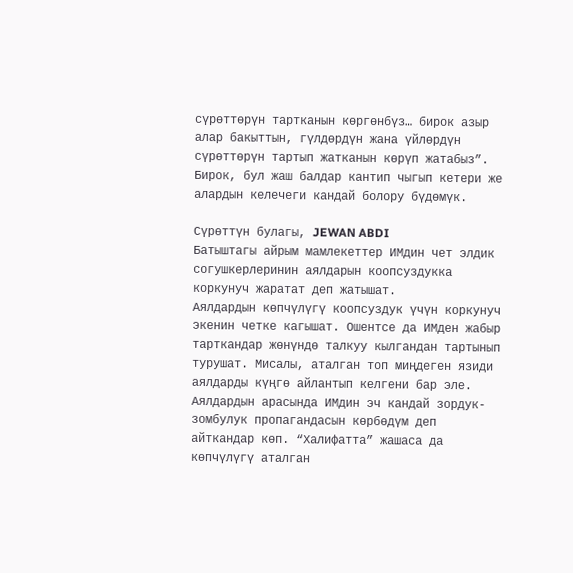сүрөттөрүн тартканын көргөнбүз… бирок азыр алар бакыттын, гүлдөрдүн жана үйлөрдүн сүрөттөрүн тартып жатканын көрүп жатабыз”.
Бирок, бул жаш балдар кантип чыгып кетери же алардын келечеги кандай болору бүдөмүк.

Сүрөттүн булагы, JEWAN ABDI
Батыштагы айрым мамлекеттер ИМдин чет элдик согушкерлеринин аялдарын коопсуздукка коркунуч жаратат деп жатышат.
Аялдардын көпчүлүгү коопсуздук үчүн коркунуч экенин четке кагышат. Ошентсе да ИМден жабыр тарткандар жөнүндө талкуу кылгандан тартынып турушат. Мисалы, аталган топ миңдеген язиди аялдарды күңгө айлантып келгени бар эле.
Аялдардын арасында ИМдин эч кандай зордук-зомбулук пропагандасын көрбөдүм деп айткандар көп. “Халифатта” жашаса да көпчүлүгү аталган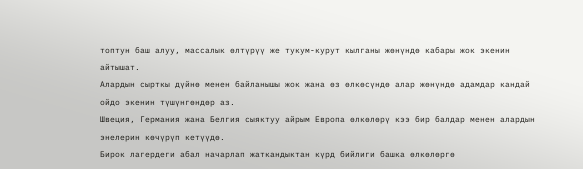топтун баш алуу, массалык өлтүрүү же тукум-курут кылганы жөнүндө кабары жок экенин айтышат.
Алардын сырткы дүйнө менен байланышы жок жана өз өлкөсүндө алар жөнүндө адамдар кандай ойдо экенин түшүнгөндөр аз.
Швеция, Германия жана Белгия сыяктуу айрым Европа өлкөлөрү кээ бир балдар менен алардын энелерин көчүрүп кетүүдө.
Бирок лагердеги абал начарлап жаткандыктан күрд бийлиги башка өлкөлөргө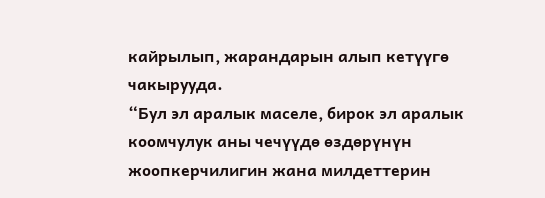кайрылып, жарандарын алып кетүүгө чакырууда.
“Бул эл аралык маселе, бирок эл аралык коомчулук аны чечүүдө өздөрүнүн жоопкерчилигин жана милдеттерин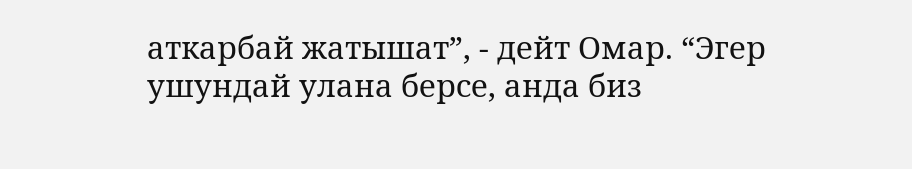аткарбай жатышат”, - дейт Омар. “Эгер ушундай улана берсе, анда биз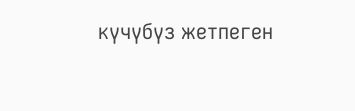күчүбүз жетпеген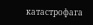катастрофага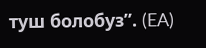туш болобуз”. (EA)